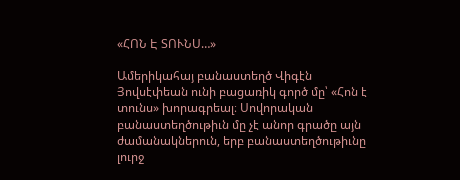«ՀՈՆ Է ՏՈՒՆՍ…»

Ամերիկահայ բանաստեղծ Վիգէն Յովսէփեան ունի բացառիկ գործ մը՝ «Հոն է տունս» խորագրեալ։ Սովորական բանաստեղծութիւն մը չէ անոր գրածը այն ժամանակներուն, երբ բանաստեղծութիւնը լուրջ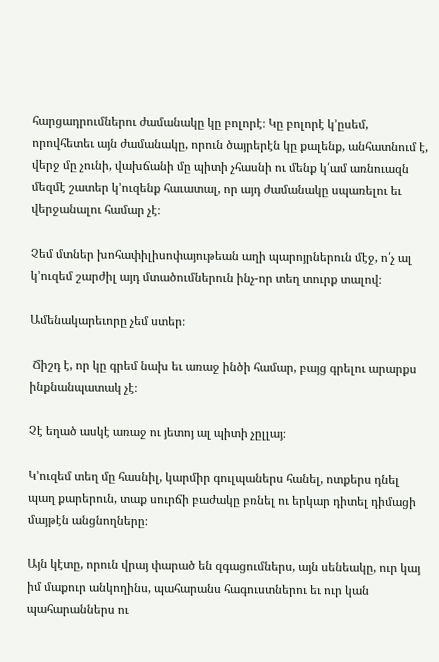հարցադրումներու ժամանակը կը բոլորէ։ Կը բոլորէ կ՚ըսեմ, որովհետեւ այն ժամանակը, որուն ծայրերէն կը քալենք, անհատնում է, վերջ մը չունի, վախճանի մը պիտի չհասնի ու մենք կ՛ամ առնուազն մեզմէ շատեր կ՚ուզենք հաւատալ, որ այդ ժամանակը սպառելու եւ վերջանալու համար չէ։

Չեմ մտներ խոհափիլիսոփայութեան աղի պարոյրներուն մէջ, ո՛չ ալ կ՚ուզեմ շարժիլ այդ մտածումներուն ինչ-որ տեղ տուրք տալով։

Ամենակարեւորը չեմ ստեր։

 Ճիշդ է, որ կը գրեմ նախ եւ առաջ ինծի համար, բայց գրելու արարքս ինքնանպատակ չէ։

Չէ եղած ասկէ առաջ ու յետոյ ալ պիտի չըլլայ։

Կ՚ուզեմ տեղ մը հասնիլ, կարմիր գուլպաներս հանել, ոտքերս դնել պաղ քարերուն, տաք սուրճի բաժակը բռնել ու երկար դիտել դիմացի մայթէն անցնողները։

Այն կէտը, որուն վրայ փարած են զգացումներս, այն սենեակը, ուր կայ իմ մաքուր անկողինս, պահարանս հագուստներու եւ ուր կան պահարաններս ու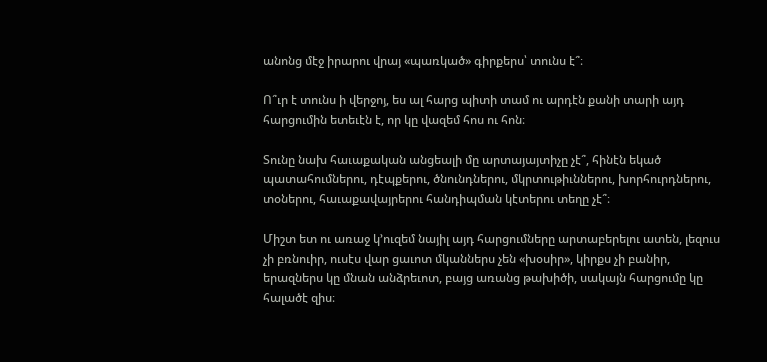անոնց մէջ իրարու վրայ «պառկած» գիրքերս՝ տունս է՞։

Ո՞ւր է տունս ի վերջոյ, ես ալ հարց պիտի տամ ու արդէն քանի տարի այդ հարցումին ետեւէն է, որ կը վազեմ հոս ու հոն։

Տունը նախ հաւաքական անցեալի մը արտայայտիչը չէ՞, հինէն եկած պատահումներու, դէպքերու, ծնունդներու, մկրտութիւններու, խորհուրդներու, տօներու, հաւաքավայրերու հանդիպման կէտերու տեղը չէ՞։

Միշտ ետ ու առաջ կ՚ուզեմ նայիլ այդ հարցումները արտաբերելու ատեն, լեզուս չի բռնուիր, ուսէս վար ցաւոտ մկաններս չեն «խօսիր», կիրքս չի բանիր, երազներս կը մնան անձրեւոտ, բայց առանց թախիծի, սակայն հարցումը կը հալածէ զիս։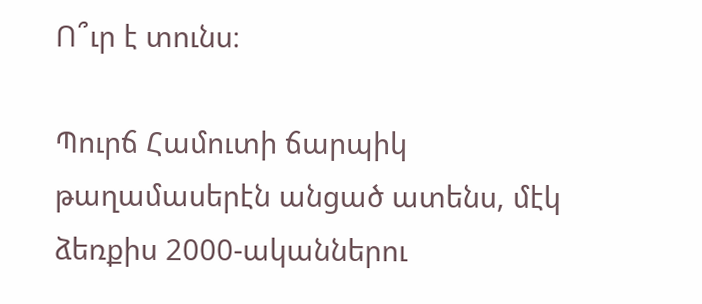Ո՞ւր է տունս։

Պուրճ Համուտի ճարպիկ թաղամասերէն անցած ատենս, մէկ ձեռքիս 2000-ականներու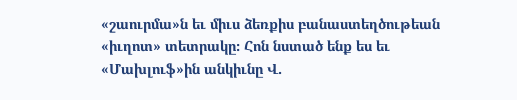«շաուրմա»ն եւ միւս ձեռքիս բանաստեղծութեան «իւղոտ» տետրակը։ Հոն նստած ենք ես եւ «Մախլուֆ»ին անկիւնը Վ.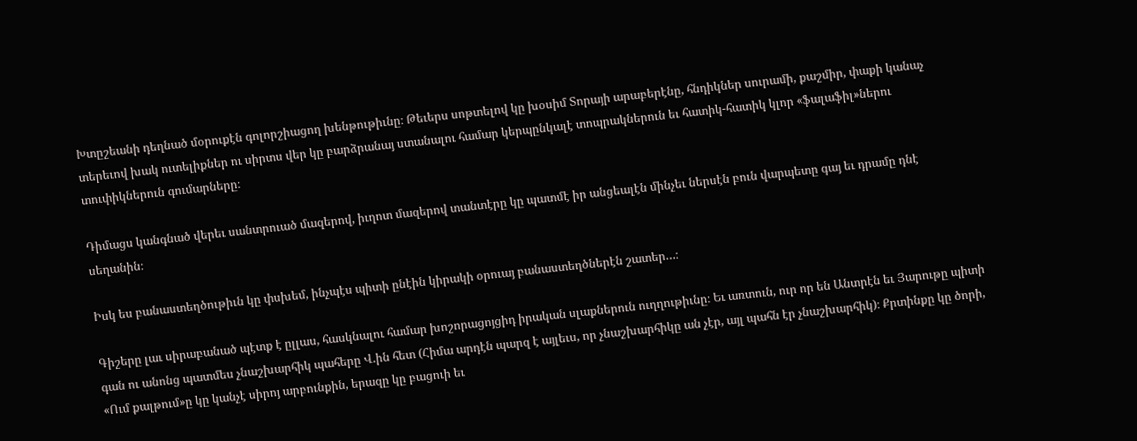Խտըշեանի դեղնած մօրուքէն գոլորշիացող խենթութիւնը։ Թեւերս սոթտելով կը խօսիմ Տորայի արաբերէնը, հնդիկներ սուրամի, քաշմիր, փաքի կանաչ տերեւով խակ ուտելիքներ ու սիրտս վեր կը բարձրանայ ստանալու համար կերպընկալէ տոպրակներուն եւ հատիկ-հատիկ կլոր «ֆալաֆիլ»ներու տուփիկներուն գումարները։

Դիմացս կանգնած վերեւ սանտրուած մազերով, իւղոտ մազերով տանտէրը կը պատմէ իր անցեալէն մինչեւ ներսէն բուն վարպետը գայ եւ դրամը դնէ սեղանին։

Իսկ ես բանաստեղծութիւն կը փսխեմ, ինչպէս պիտի ընէին կիրակի օրուայ բանաստեղծներէն շատեր…։

Գիշերը լաւ սիրաբանած պէտք է ըլլաս, հասկնալու համար խոշորացոյցիդ իրական սլաքներուն ուղղութիւնը։ Եւ առտուն, ուր որ են Անտրէն եւ Յարութը պիտի գան ու անոնց պատմես չնաշխարհիկ պահերը Վ.ին հետ (Հիմա արդէն պարզ է այլեւս, որ չնաշխարհիկը ան չէր, այլ պահն էր չնաշխարհիկ)։ Քրտինքը կը ծորի, «Ում քալթում»ը կը կանչէ սիրոյ արբունքին, երազը կը բացուի եւ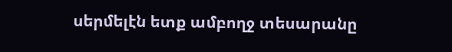սերմելէն ետք ամբողջ տեսարանը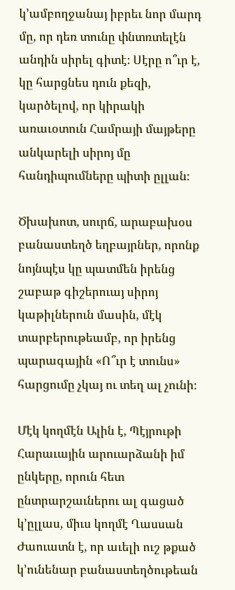կ՚ամբողջանայ իբրեւ նոր մարդ մը, որ դեռ տունը փնտռտելէն անդին սիրել գիտէ։ Սէրը ո՞ւր է, կը հարցնես դուն քեզի, կարծելով, որ կիրակի առաւօտուն Համրայի մայթերը անկարելի սիրոյ մը հանդիպումները պիտի ըլլան։

Ծխախոտ, սուրճ, արաբախօս բանաստեղծ եղբայրներ, որոնք նոյնպէս կը պատմեն իրենց շաբաթ գիշերուայ սիրոյ կաթիլներուն մասին, մէկ տարբերութեամբ, որ իրենց պարագային «Ո՞ւր է տունս» հարցումը չկայ ու տեղ ալ չունի։

Մէկ կողմէն Ալին է, Պէյրութի Հարաւային արուարձանի իմ ընկերը, որուն հետ ընտրարշաւներու ալ գացած կ՚ըլլաս, միւս կողմէ Ղասսան Ժաուատն է, որ աւելի ուշ թքած կ՚ունենար բանաստեղծութեան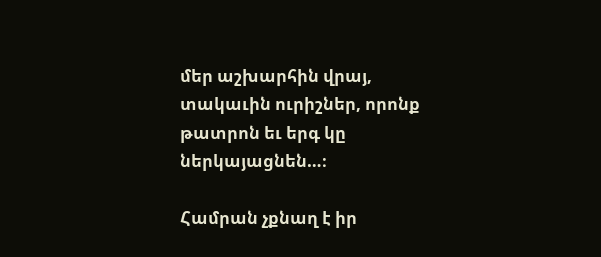մեր աշխարհին վրայ, տակաւին ուրիշներ, որոնք թատրոն եւ երգ կը ներկայացնեն…։

Համրան չքնաղ է իր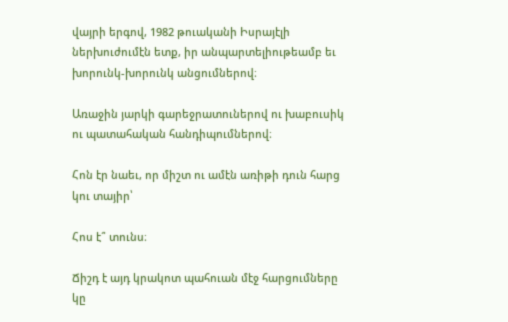վայրի երգով, 1982 թուականի Իսրայէլի ներխուժումէն ետք, իր անպարտելիութեամբ եւ խորունկ-խորունկ անցումներով։

Առաջին յարկի գարեջրատուներով ու խաբուսիկ ու պատահական հանդիպումներով։

Հոն էր նաեւ, որ միշտ ու ամէն առիթի դուն հարց կու տայիր՝

Հոս է՞ տունս։

Ճիշդ է այդ կրակոտ պահուան մէջ հարցումները կը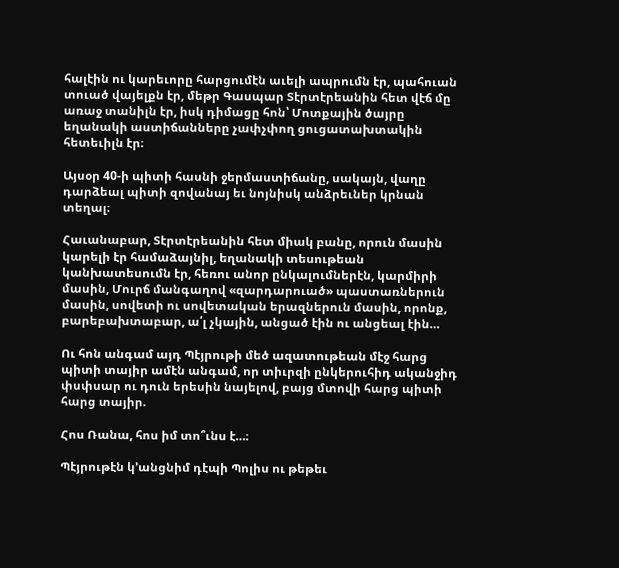հալէին ու կարեւորը հարցումէն աւելի ապրումն էր, պահուան տուած վայելքն էր, մեթր Գասպար Տէրտէրեանին հետ վէճ մը առաջ տանիլն էր, իսկ դիմացը հոն՝ Մոտքային ծայրը եղանակի աստիճանները չափչփող ցուցատախտակին հետեւիլն էր։

Այսօր 40-ի պիտի հասնի ջերմաստիճանը, սակայն, վաղը դարձեալ պիտի զովանայ եւ նոյնիսկ անձրեւներ կրնան տեղալ։

Հաւանաբար, Տէրտէրեանին հետ միակ բանը, որուն մասին կարելի էր համաձայնիլ, եղանակի տեսութեան կանխատեսումն էր, հեռու անոր ընկալումներէն, կարմիրի մասին, Մուրճ մանգաղով «զարդարուած» պաստառներուն մասին, սովետի ու սովետական երազներուն մասին, որոնք, բարեբախտաբար, ա՛լ չկային, անցած էին ու անցեալ էին…

Ու հոն անգամ այդ Պէյրութի մեծ ազատութեան մէջ հարց պիտի տայիր ամէն անգամ, որ տիւրզի ընկերուհիդ ականջիդ փսփսար ու դուն երեսին նայելով, բայց մտովի հարց պիտի հարց տայիր.

Հոս Ռանա, հոս իմ տո՞ւնս է…։

Պէյրութէն կ՚անցնիմ դէպի Պոլիս ու թեթեւ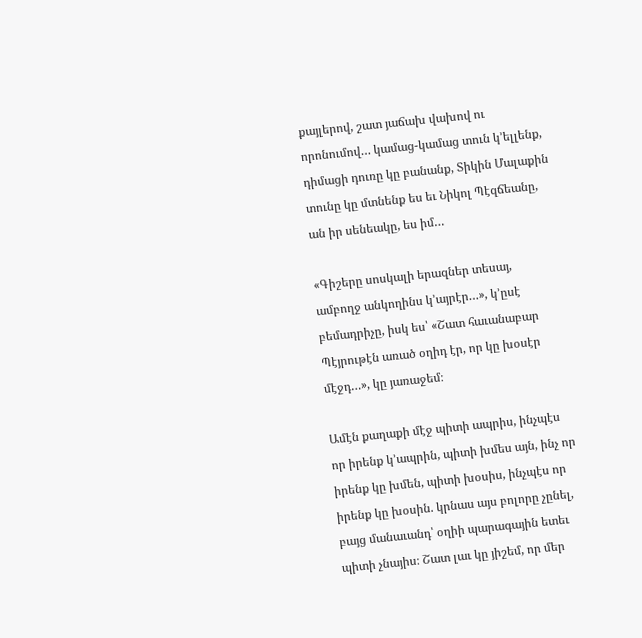քայլերով, շատ յաճախ վախով ու որոնումով… կամաց-կամաց տուն կ՚ելլենք, դիմացի դուռը կը բանանք, Տիկին Մալաքին տունը կը մտնենք ես եւ Նիկոլ Պէզճեանը, ան իր սենեակը, ես իմ…

«Գիշերը սոսկալի երազներ տեսայ, ամբողջ անկողինս կ՚այրէր…», կ՚ըսէ բեմադրիչը, իսկ ես՝ «Շատ հաւանաբար Պէյրութէն առած օղիդ էր, որ կը խօսէր մէջդ…», կը յառաջեմ։

Ամէն քաղաքի մէջ պիտի ապրիս, ինչպէս որ իրենք կ՚ապրին, պիտի խմես այն, ինչ որ իրենք կը խմեն, պիտի խօսիս, ինչպէս որ իրենք կը խօսին. կրնաս այս բոլորը չընել, բայց մանաւանդ՝ օղիի պարագային ետեւ պիտի չնայիս։ Շատ լաւ կը յիշեմ, որ մեր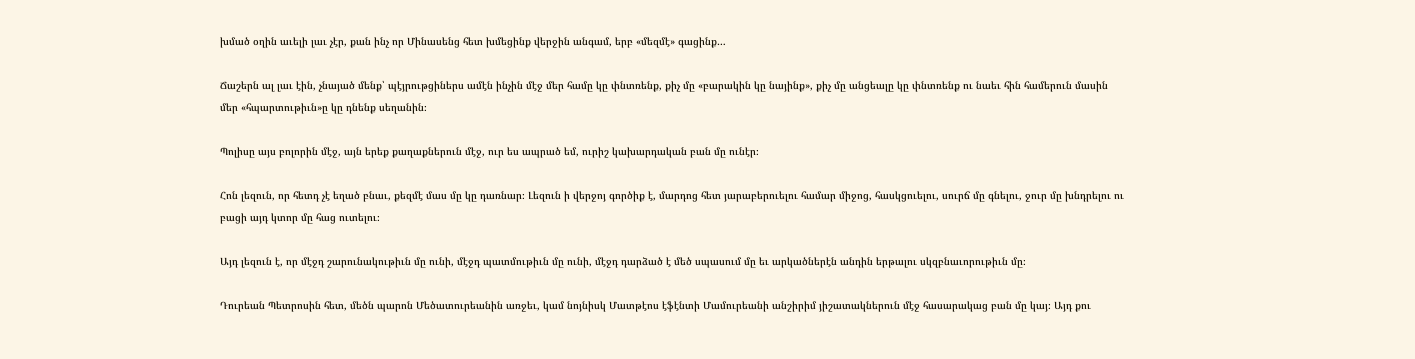խմած օղին աւելի լաւ չէր, քան ինչ որ Մինասենց հետ խմեցինք վերջին անգամ, երբ «մեզմէ» գացինք…

Ճաշերն ալ լաւ էին, չնայած մենք՝ պէյրութցիներս ամէն ինչին մէջ մեր համը կը փնտռենք, քիչ մը «բարակին կը նայինք», քիչ մը անցեալը կը փնտռենք ու նաեւ հին համերուն մասին մեր «հպարտութիւն»ը կը դնենք սեղանին։

Պոլիսը այս բոլորին մէջ, այն երեք քաղաքներուն մէջ, ուր ես ապրած եմ, ուրիշ կախարդական բան մը ունէր։

Հոն լեզուն, որ հետդ չէ եղած բնաւ, քեզմէ մաս մը կը դառնար։ Լեզուն ի վերջոյ գործիք է, մարդոց հետ յարաբերուելու համար միջոց, հասկցուելու, սուրճ մը գնելու, ջուր մը խնդրելու ու բացի այդ կտոր մը հաց ուտելու։

Այդ լեզուն է, որ մէջդ շարունակութիւն մը ունի, մէջդ պատմութիւն մը ունի, մէջդ դարձած է մեծ սպասում մը եւ արկածներէն անդին երթալու սկզբնաւորութիւն մը։

Դուրեան Պետրոսին հետ, մեծն պարոն Մեծատուրեանին առջեւ, կամ նոյնիսկ Մատթէոս էֆէնտի Մամուրեանի անշիրիմ յիշատակներուն մէջ հասարակաց բան մը կայ։ Այդ քու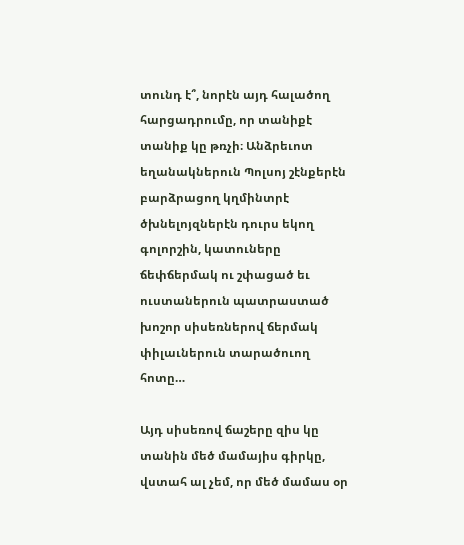տունդ է՞, նորէն այդ հալածող հարցադրումը, որ տանիքէ տանիք կը թռչի։ Անձրեւոտ եղանակներուն Պոլսոյ շէնքերէն բարձրացող կղմինտրէ ծխնելոյզներէն դուրս եկող գոլորշին, կատուները ճեփճերմակ ու շփացած եւ ուստաներուն պատրաստած խոշոր սիսեռներով ճերմակ փիլաւներուն տարածուող հոտը…

Այդ սիսեռով ճաշերը զիս կը տանին մեծ մամայիս գիրկը, վստահ ալ չեմ, որ մեծ մամաս օր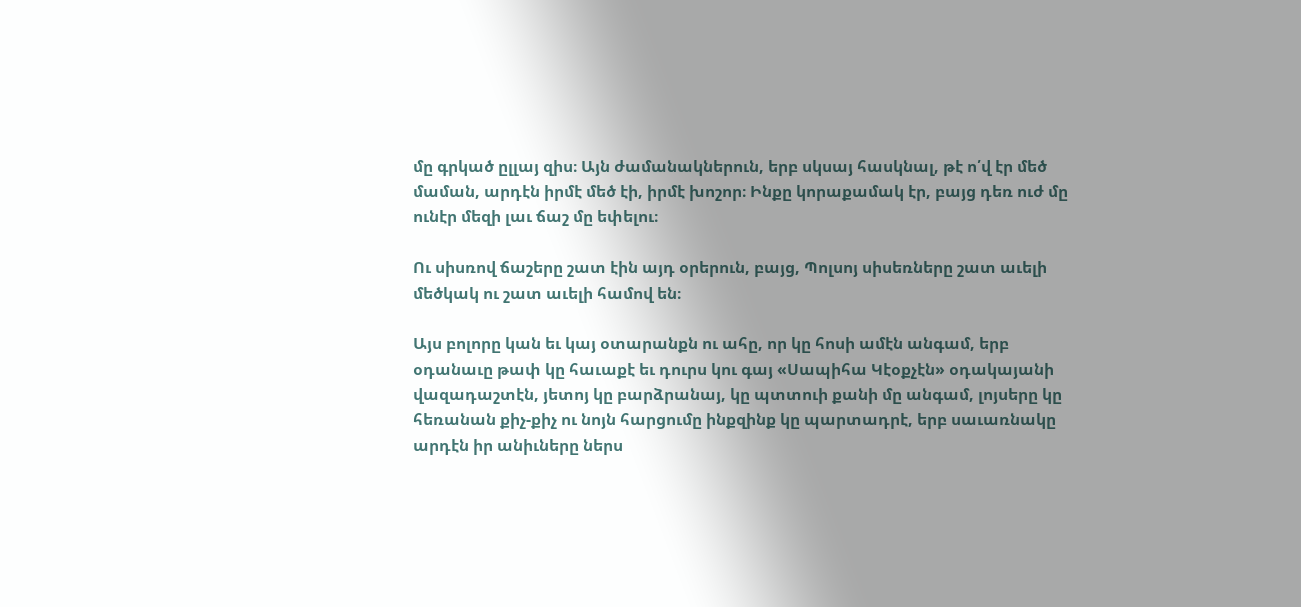մը գրկած ըլլայ զիս։ Այն ժամանակներուն, երբ սկսայ հասկնալ, թէ ո՛վ էր մեծ մաման, արդէն իրմէ մեծ էի, իրմէ խոշոր։ Ինքը կորաքամակ էր, բայց դեռ ուժ մը ունէր մեզի լաւ ճաշ մը եփելու։

Ու սիսռով ճաշերը շատ էին այդ օրերուն, բայց, Պոլսոյ սիսեռները շատ աւելի մեծկակ ու շատ աւելի համով են։

Այս բոլորը կան եւ կայ օտարանքն ու ահը, որ կը հոսի ամէն անգամ, երբ օդանաւը թափ կը հաւաքէ եւ դուրս կու գայ «Սապիհա Կէօքչէն» օդակայանի վազադաշտէն, յետոյ կը բարձրանայ, կը պտտուի քանի մը անգամ, լոյսերը կը հեռանան քիչ-քիչ ու նոյն հարցումը ինքզինք կը պարտադրէ, երբ սաւառնակը արդէն իր անիւները ներս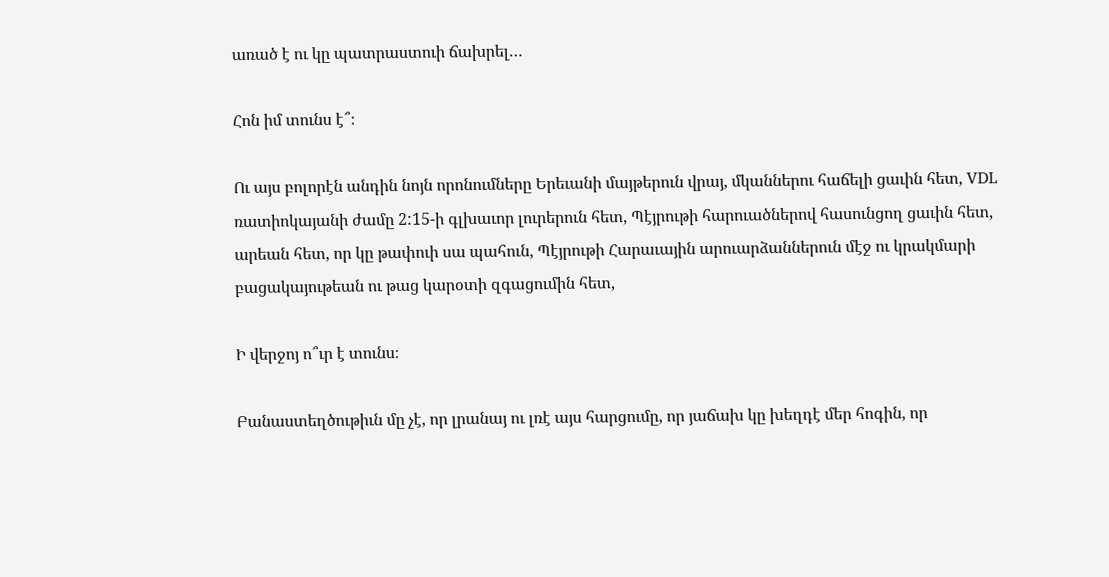առած է ու կը պատրաստուի ճախրել…

Հոն իմ տունս է՞։

Ու այս բոլորէն անդին նոյն որոնումները Երեւանի մայթերուն վրայ, մկաններու հաճելի ցաւին հետ, VDL ռատիոկայանի ժամը 2:15-ի գլխաւոր լուրերուն հետ, Պէյրութի հարուածներով հասունցող ցաւին հետ, արեան հետ, որ կը թափուի սա պահուն, Պէյրութի Հարաւային արուարձաններուն մէջ ու կրակմարի բացակայութեան ու թաց կարօտի զգացումին հետ,

Ի վերջոյ ո՞ւր է տունս։

Բանաստեղծութիւն մը չէ, որ լրանայ ու լռէ այս հարցումը, որ յաճախ կը խեղդէ մեր հոգին, որ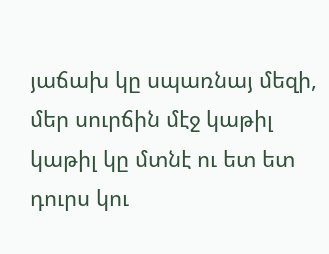յաճախ կը սպառնայ մեզի, մեր սուրճին մէջ կաթիլ կաթիլ կը մտնէ ու ետ ետ դուրս կու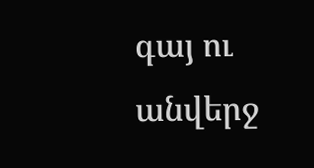գայ ու անվերջ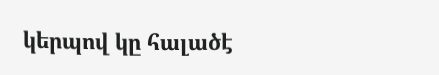կերպով կը հալածէ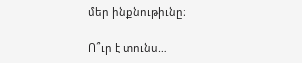մեր ինքնութիւնը։

Ո՞ւր է տունս…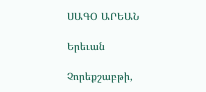ՍԱԳՕ ԱՐԵԱՆ

Երեւան

Չորեքշաբթի,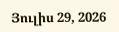Յուլիս 29, 2026